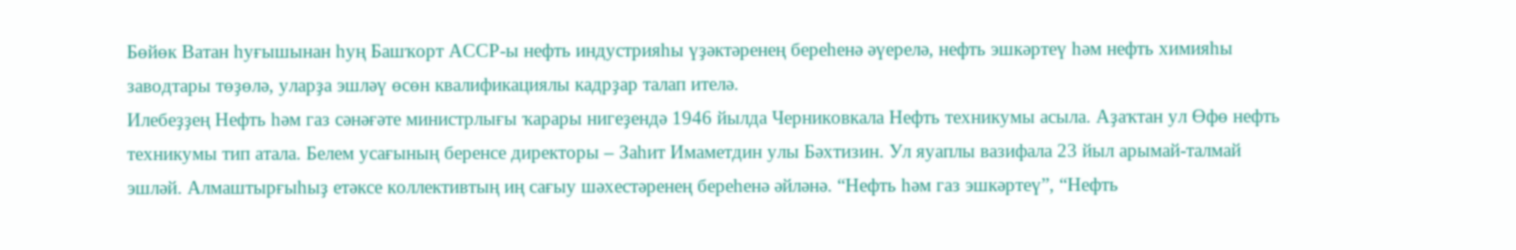Бөйөк Ватан һуғышынан һуң Башҡорт АССР-ы нефть индустрияһы үҙәктәренең береһенә әүерелә, нефть эшкәртеү һәм нефть химияһы заводтары төҙөлә, уларҙа эшләү өсөн квалификациялы кадрҙар талап ителә.
Илебеҙҙең Нефть һәм газ сәнәғәте министрлығы ҡарары нигеҙендә 1946 йылда Черниковкала Нефть техникумы асыла. Аҙаҡтан ул Өфө нефть техникумы тип атала. Белем усағының беренсе директоры – Заһит Имаметдин улы Бәхтизин. Ул яуаплы вазифала 23 йыл арымай-талмай эшләй. Алмаштырғыһыҙ етәксе коллективтың иң сағыу шәхестәренең береһенә әйләнә. “Нефть һәм газ эшкәртеү”, “Нефть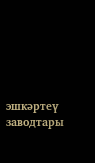эшкәртеү заводтары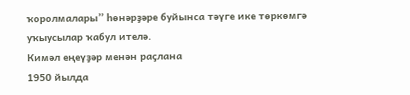ҡоролмалары” һөнәрҙәре буйынса тәүге ике төркөмгә уҡыусылар ҡабул ителә.
Кимәл еңеүҙәр менән раҫлана
1950 йылда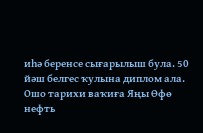иһә беренсе сығарылыш була. 50 йәш белгес ҡулына диплом ала. Ошо тарихи ваҡиға Яңы Өфө нефть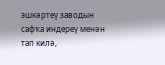эшкәртеү заводын сафҡа индереү менән тап килә,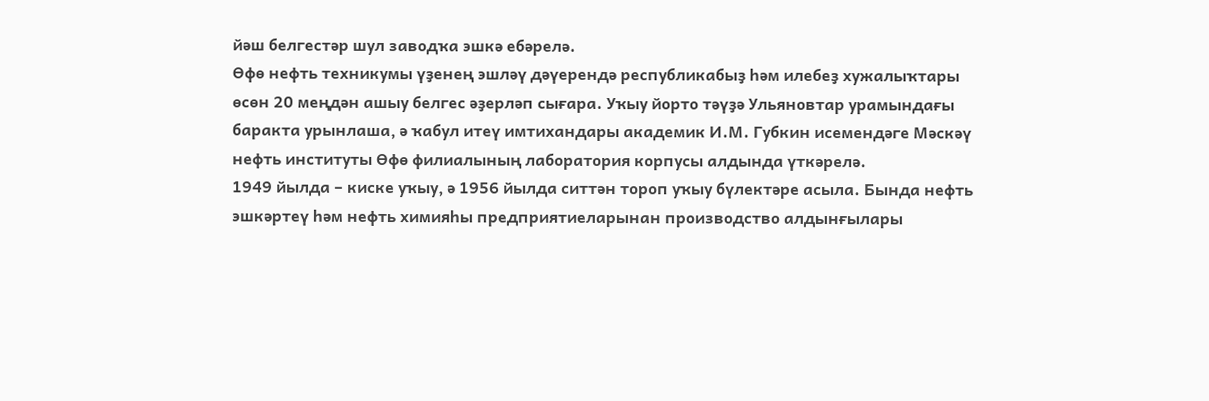йәш белгестәр шул заводҡа эшкә ебәрелә.
Өфө нефть техникумы үҙенең эшләү дәүерендә республикабыҙ һәм илебеҙ хужалыҡтары өсөн 20 меңдән ашыу белгес әҙерләп сығара. Уҡыу йорто тәүҙә Ульяновтар урамындағы баракта урынлаша, ә ҡабул итеү имтихандары академик И.М. Губкин исемендәге Мәскәү нефть институты Өфө филиалының лаборатория корпусы алдында үткәрелә.
1949 йылда – киске уҡыу, ә 1956 йылда ситтән тороп уҡыу бүлектәре асыла. Бында нефть эшкәртеү һәм нефть химияһы предприятиеларынан производство алдынғылары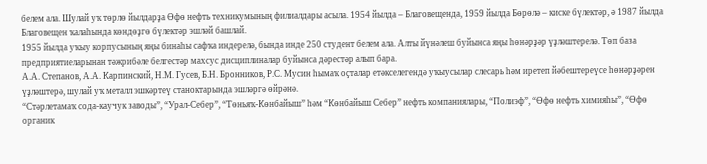белем ала. Шулай уҡ төрлө йылдарҙа Өфө нефть техникумының филиалдары асыла. 1954 йылда – Благовещенда, 1959 йылда Бөрөлә – киске бүлектәр, ә 1987 йылда Благовещен ҡалаһында көндөҙгө бүлектәр эшләй башлай.
1955 йылда уҡыу корпусының яңы бинаһы сафҡа индерелә, бында инде 250 студент белем ала. Алты йүнәлеш буйынса яңы һөнәрҙәр үҙләштерелә. Төп база предприятиеларынан тәжрибәле белгестәр махсус дисциплиналар буйынса дәрестәр алып бара.
А.А. Степанов, А.А. Карпинский, Н.М. Гусев, Б.Н. Бронников, Р.С. Мусин һымаҡ оҫталар етәкселегендә уҡыусылар слесарь һәм иретеп йәбештереүсе һөнәрҙәрен үҙләштерә, шулай уҡ металл эшкәртеү станоктарында эшләргә өйрәнә.
“Стәрлетамаҡ сода-каучук заводы”, “Урал-Себер”, “Төньяҡ-Көнбайыш” һәм “Көнбайыш Себер” нефть компаниялары, “Полиэф”, “Өфө нефть химияһы”, “Өфө органик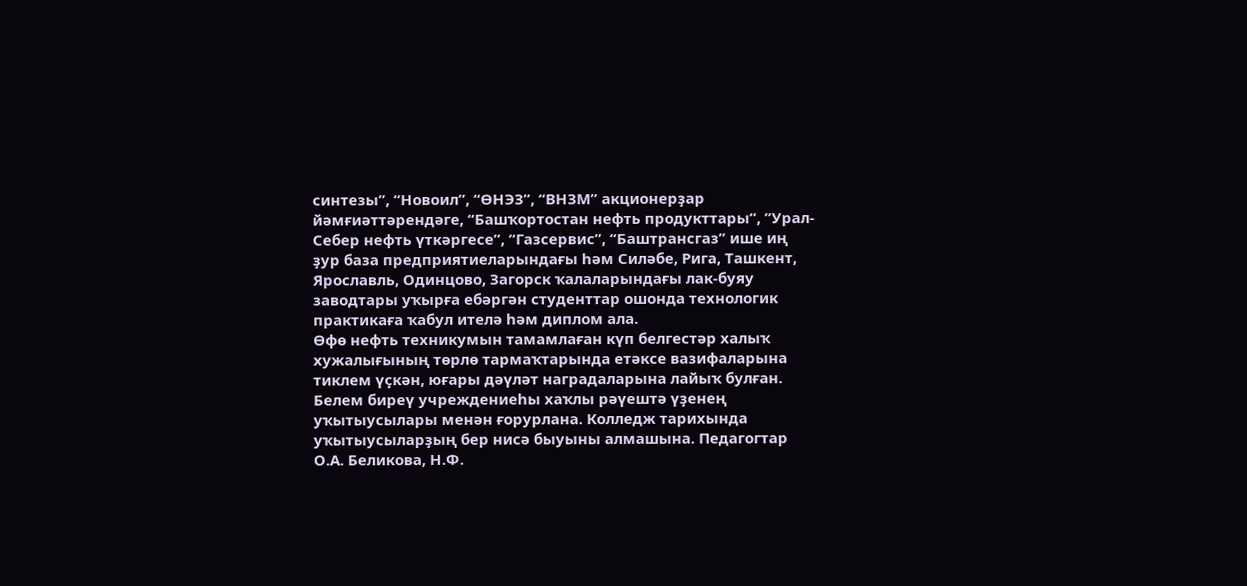синтезы”, “Новоил”, “ӨНЭЗ”, “ВНЗМ” акционерҙар йәмғиәттәрендәге, “Башҡортостан нефть продукттары”, ”Урал-Себер нефть үткәргесе”, “Газсервис”, “Баштрансгаз” ише иң ҙур база предприятиеларындағы һәм Силәбе, Рига, Ташкент, Ярославль, Одинцово, Загорск ҡалаларындағы лак-буяу заводтары уҡырға ебәргән студенттар ошонда технологик практикаға ҡабул ителә һәм диплом ала.
Өфө нефть техникумын тамамлаған күп белгестәр халыҡ хужалығының төрлө тармаҡтарында етәксе вазифаларына тиклем үҫкән, юғары дәүләт наградаларына лайыҡ булған.
Белем биреү учреждениеһы хаҡлы рәүештә үҙенең уҡытыусылары менән ғорурлана. Колледж тарихында уҡытыусыларҙың бер нисә быуыны алмашына. Педагогтар О.А. Беликова, Н.Ф.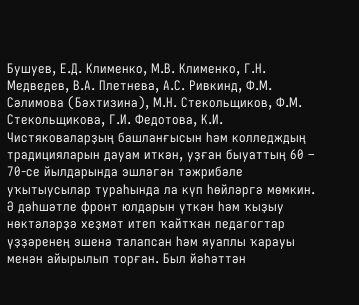Бушуев, Е.Д. Клименко, М.В. Клименко, Г.Н. Медведев, В.А. Плетнева, А.С. Ривкинд, Ф.М. Сәлимова (Бәхтизина), М.Н. Стекольщиков, Ф.М. Стекольщикова, Г.И. Федотова, К.И. Чистяковаларҙың башланғысын һәм колледждың традицияларын дауам иткән, уҙған быуаттың 60 – 70-се йылдарында эшләгән тәжрибәле уҡытыусылар тураһында ла күп һөйләргә мөмкин.
Ә дәһшәтле фронт юлдарын үткән һәм ҡыҙыу нөктәләрҙә хеҙмәт итеп ҡайтҡан педагогтар үҙҙәренең эшенә талапсан һәм яуаплы ҡарауы менән айырылып торған. Был йәһәттән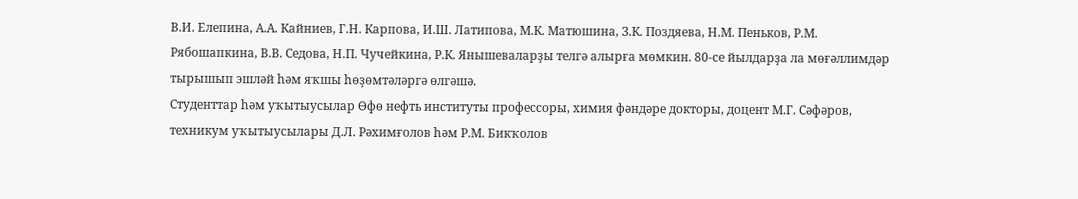В.И. Елепина, А.А. Кайниев, Г.Н. Карпова, И.Ш. Латипова, М.К. Матюшина, З.К. Поздяева, Н.М. Пеньков, Р.М. Рябошапкина, В.В. Седова, Н.П. Чучейкина, Р.К. Янышеваларҙы телгә алырға мөмкин. 80-се йылдарҙа ла мөғәллимдәр тырышып эшләй һәм яҡшы һөҙөмтәләргә өлгәшә.
Студенттар һәм уҡытыусылар Өфө нефть институты профессоры, химия фәндәре докторы, доцент М.Г. Сәфәров, техникум уҡытыусылары Д.Л. Рәхимғолов һәм Р.М. Бикҡолов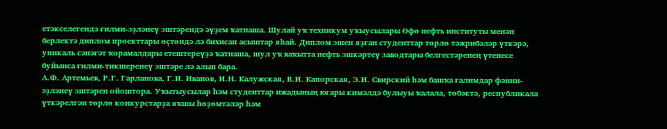етәкселегендә ғилми-эҙләнеү эштәрендә әүҙем ҡатнаша. Шулай уҡ техникум уҡыусылары Өфө нефть институты менән берлектә диплом проекттары өҫтөндә лә бихисап асыштар яһай. Диплом эшен яҙған студенттар төрлө тәжрибәләр үткәрә, уникаль сәнәғәт ҡорамалдары етештереүҙә ҡатнаша, шул уҡ ваҡытта нефть эшкәртеү заводтары белгестәренең үтенесе буйынса ғилми-тикшеренеү эштәре лә алып бара.
А.Ф. Артемьев, Р.Г. Гарланова, Г.И. Иванов, И.Н. Калужская, В.И. Капорская, Э.И. Свирский һәм башҡа ғалимдар фәнни-эҙләнеү эштәрен ойоштора. Уҡытыусылар һәм студенттар ижадының юғары кимәлдә булыуы ҡалала, төбәктә, республикала үткәрелгән төрлө конкурстарҙа яҡшы һөҙөмтәләр һәм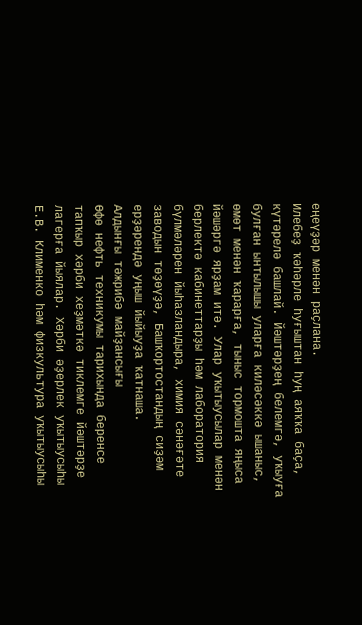еңеүҙәр менән раҫлана.
Илебеҙ ҡәһәрле һуғыштан һуң аяҡҡа баҫа, күтәрелә башлай. Йәштәрҙең белемгә, уҡыуға булған ынтылышы уларға киләсәккә ышаныс, өмөт менән ҡарарға, тыныс тормошта яңыса йәшәргә ярҙам итә. Улар уҡытыусылар менән берлектә кабинеттарҙы һәм лаборатория бүлмәләрен йыһазландыра, химия сәнәғәте заводын төҙөүҙә, Башҡортостандың сиҙәм ерҙәрендә уңыш йыйыуҙа ҡатнаша.
Алдынғы тәжрибә майҙансығы
Өфө нефть техникумы тарихында беренсе тапҡыр хәрби хеҙмәткә тиклемге йәштәрҙе лагерға йыялар. Хәрби әҙерлек уҡытыусыһы Е.В. Клименко һәм физкультура уҡытыусыһы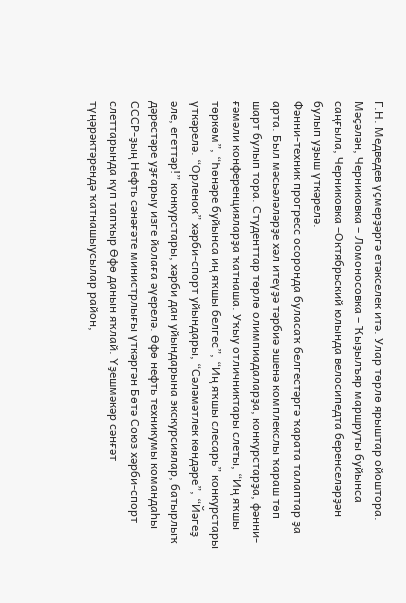Г.Н. Медведев үҫмерҙәргә етәкселек итә. Улар төрлө ярыштар ойоштора. Мәҫәлән, Черниковка – Ломоносовка – Ҡыҙылъяр маршруты буйынса саңғыла, Черниковка –Октябрьский юлында велосипедта беренселәрҙән булып уҙыш үткәрелә.
Фәнни-техник прогресс осоронда буласаҡ белгестәргә ҡарата талаптар ҙа арта. Был мәсьәләләрҙе хәл итеүҙә тәрбиә эшенә комплекслы ҡараш төп шарт булып тора. Студенттар төрлө олимпиадаларҙа, конкурстарҙа, фәнни-ғәмәли конференцияларҙа ҡатнаша. Уҡыу отличниктары слеты, “Иң яҡшы төркөм”, “Һөнәре буйынса иң яҡшы белгес”, “Иң яҡшы слесарь” конкурстары үткәрелә. “Орленок” хәрби-спорт уйындары, “Сәләмәтлек көндәре”, “Йәгеҙ әле, егеттәр!” конкурстары, хәрби дан уйындарына экскурсиялар, батырлыҡ дәрестәре уҙғарыу изге йолаға әүерелә. Өфө нефть техникумы командаһы СССР-ҙың Нефть сәнәғәте министрлығы үткәргән Бөтә Союз хәрби-спорт слеттарында күп тапҡыр Өфө данын яҡлай. Yҙешмәкәр cәнғәт түңәрәктәрендә ҡатнашыусылар район,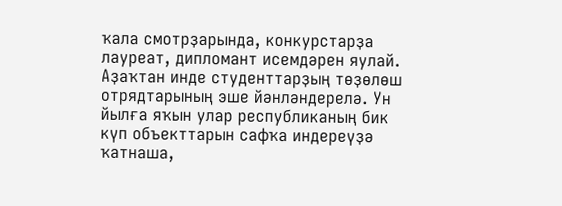ҡала смотрҙарында, конкурстарҙа лауреат, дипломант исемдәрен яулай.
Аҙаҡтан инде студенттарҙың төҙөлөш отрядтарының эше йәнләндерелә. Ун йылға яҡын улар республиканың бик күп объекттарын сафҡа индереүҙә ҡатнаша,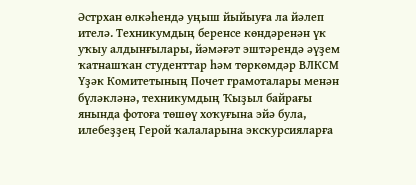Әстрхан өлкәһендә уңыш йыйыуға ла йәлеп ителә. Техникумдың беренсе көндәренән үк уҡыу алдынғылары, йәмәғәт эштәрендә әүҙем ҡатнашҡан студенттар һәм төркөмдәр ВЛКСМ Үҙәк Комитетының Почет грамоталары менән бүләкләнә, техникумдың Ҡыҙыл байрағы янында фотоға төшөү хоҡуғына эйә була, илебеҙҙең Герой ҡалаларына экскурсияларға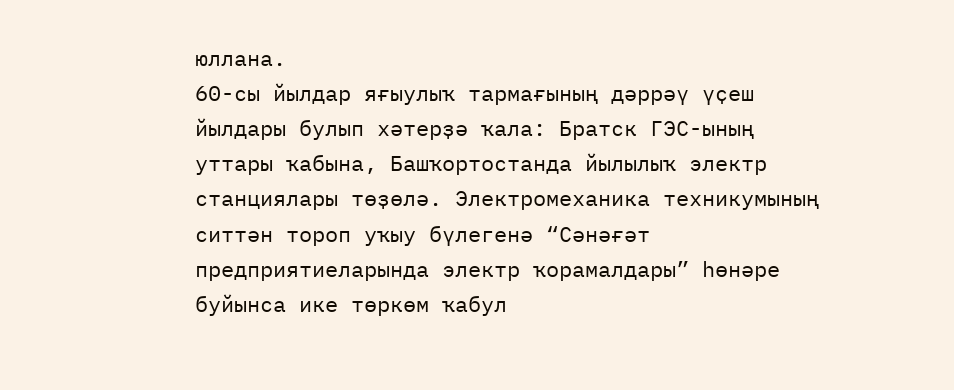юллана.
60-сы йылдар яғыулыҡ тармағының дәррәү үҫеш йылдары булып хәтерҙә ҡала: Братск ГЭС-ының уттары ҡабына, Башҡортостанда йылылыҡ электр станциялары төҙөлә. Электромеханика техникумының ситтән тороп уҡыу бүлегенә “Сәнәғәт предприятиеларында электр ҡорамалдары” һөнәре буйынса ике төркөм ҡабул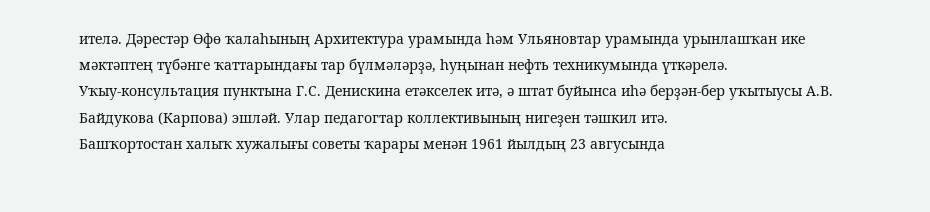ителә. Дәрестәр Өфө ҡалаһының Архитектура урамында һәм Ульяновтар урамында урынлашҡан ике мәктәптең түбәнге ҡаттарындағы тар бүлмәләрҙә, һуңынан нефть техникумында үткәрелә.
Уҡыу-консультация пунктына Г.С. Денискина етәкселек итә, ә штат буйынса иһә берҙән-бер уҡытыусы А.В. Байдукова (Карпова) эшләй. Улар педагогтар коллективының нигеҙен тәшкил итә.
Башҡортостан халыҡ хужалығы советы ҡарары менән 1961 йылдың 23 авгусында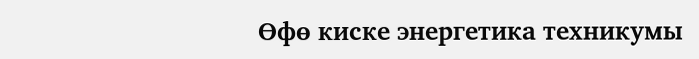Өфө киске энергетика техникумы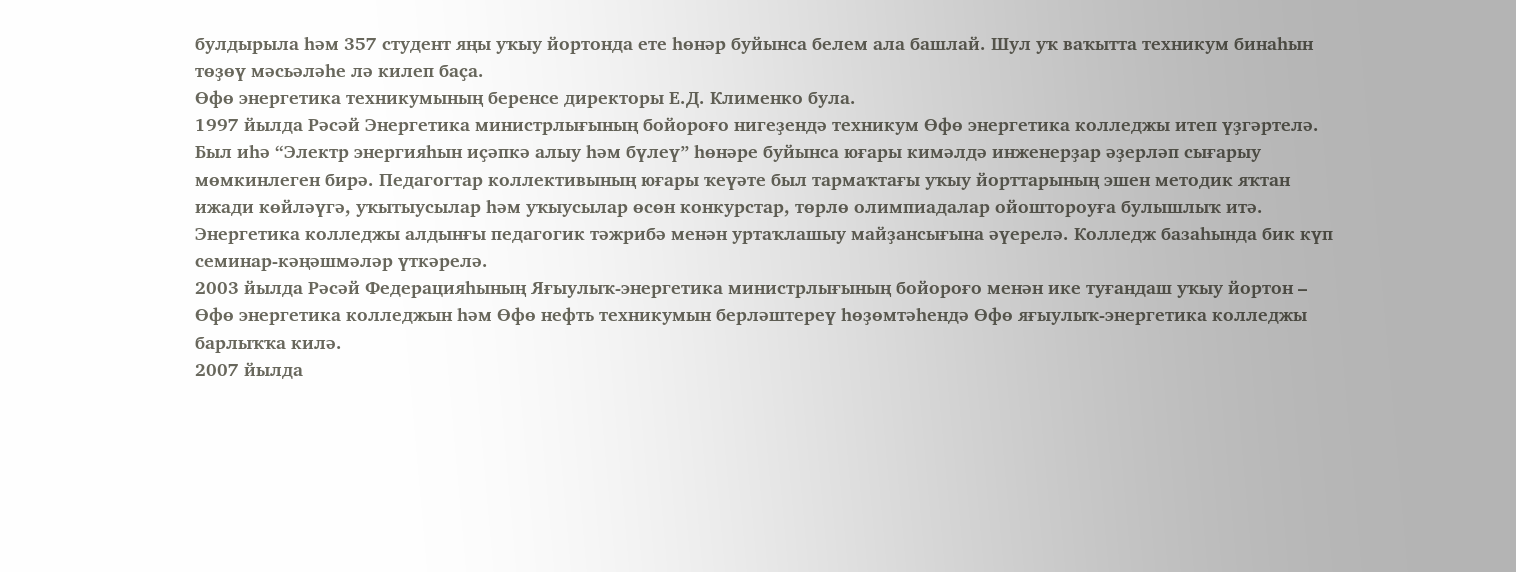булдырыла һәм 357 студент яңы уҡыу йортонда ете һөнәр буйынса белем ала башлай. Шул уҡ ваҡытта техникум бинаһын төҙөү мәсьәләһе лә килеп баҫа.
Өфө энергетика техникумының беренсе директоры Е.Д. Клименко була.
1997 йылда Рәсәй Энергетика министрлығының бойороғо нигеҙендә техникум Өфө энергетика колледжы итеп үҙгәртелә. Был иһә “Электр энергияһын иҫәпкә алыу һәм бүлеү” һөнәре буйынса юғары кимәлдә инженерҙар әҙерләп сығарыу мөмкинлеген бирә. Педагогтар коллективының юғары ҡеүәте был тармаҡтағы уҡыу йорттарының эшен методик яҡтан ижади көйләүгә, уҡытыусылар һәм уҡыусылар өсөн конкурстар, төрлө олимпиадалар ойоштороуға булышлыҡ итә. Энергетика колледжы алдынғы педагогик тәжрибә менән уртаҡлашыу майҙансығына әүерелә. Колледж базаһында бик күп семинар-кәңәшмәләр үткәрелә.
2003 йылда Рәсәй Федерацияһының Яғыулыҡ-энергетика министрлығының бойороғо менән ике туғандаш уҡыу йортон – Өфө энергетика колледжын һәм Өфө нефть техникумын берләштереү һөҙөмтәһендә Өфө яғыулыҡ-энергетика колледжы барлыҡҡа килә.
2007 йылда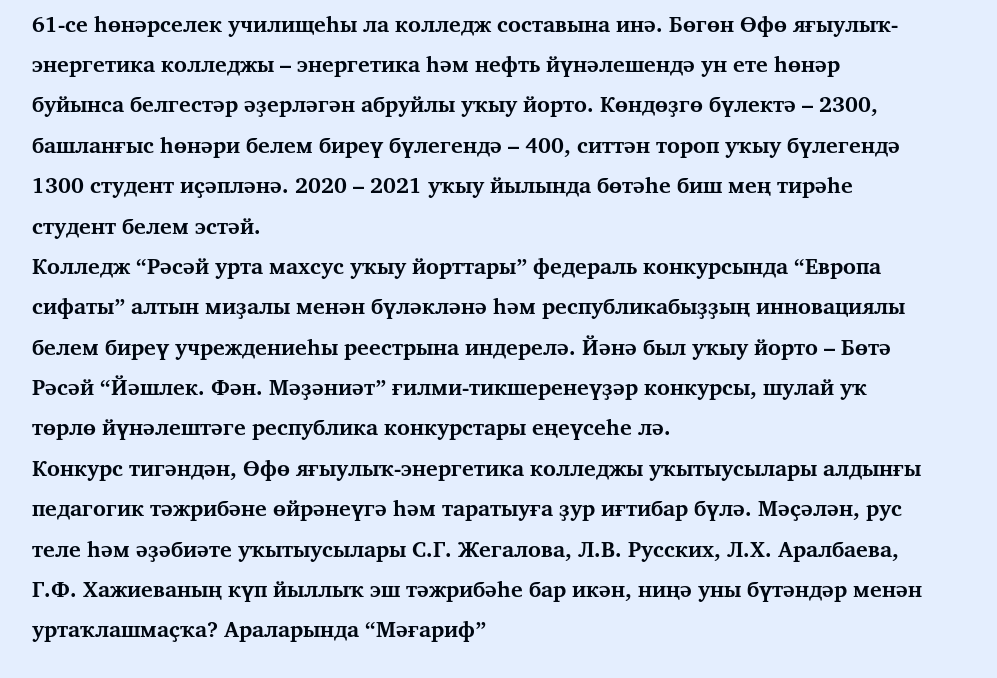61-се һөнәрселек училищеһы ла колледж составына инә. Бөгөн Өфө яғыулыҡ-энергетика колледжы – энергетика һәм нефть йүнәлешендә ун ете һөнәр буйынса белгестәр әҙерләгән абруйлы уҡыу йорто. Көндөҙгө бүлектә – 2300, башланғыс һөнәри белем биреү бүлегендә – 400, ситтән тороп уҡыу бүлегендә 1300 студент иҫәпләнә. 2020 – 2021 уҡыу йылында бөтәһе биш мең тирәһе студент белем эстәй.
Колледж “Рәсәй урта махсус уҡыу йорттары” федераль конкурсында “Европа сифаты” алтын миҙалы менән бүләкләнә һәм республикабыҙҙың инновациялы белем биреү учреждениеһы реестрына индерелә. Йәнә был уҡыу йорто – Бөтә Рәсәй “Йәшлек. Фән. Мәҙәниәт” ғилми-тикшеренеүҙәр конкурсы, шулай уҡ төрлө йүнәлештәге республика конкурстары еңеүсеһе лә.
Конкурс тигәндән, Өфө яғыулыҡ-энергетика колледжы уҡытыусылары алдынғы педагогик тәжрибәне өйрәнеүгә һәм таратыуға ҙур иғтибар бүлә. Мәҫәлән, рус теле һәм әҙәбиәте уҡытыусылары С.Г. Жегалова, Л.В. Русских, Л.Х. Аралбаева, Г.Ф. Хажиеваның күп йыллыҡ эш тәжрибәһе бар икән, ниңә уны бүтәндәр менән уртаҡлашмаҫҡа? Араларында “Мәғариф”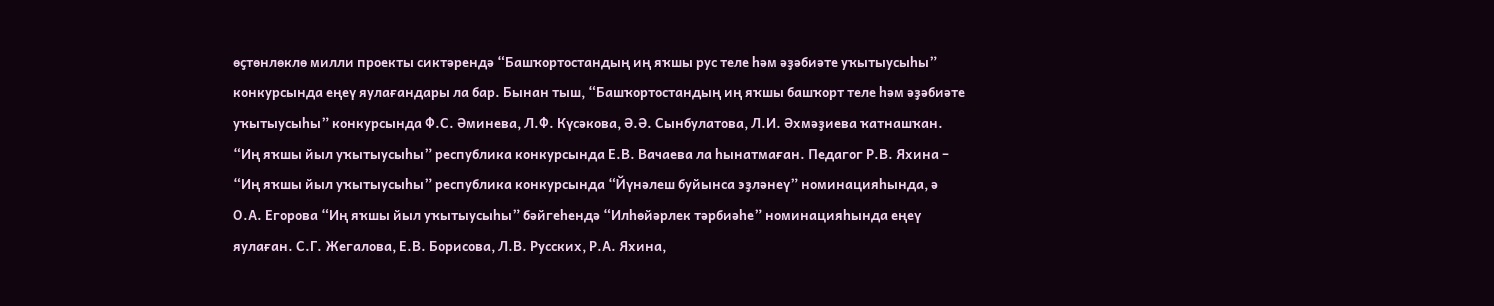өҫтөнлөклө милли проекты сиктәрендә “Башҡортостандың иң яҡшы рус теле һәм әҙәбиәте уҡытыусыһы” конкурсында еңеү яулағандары ла бар. Бынан тыш, “Башҡортостандың иң яҡшы башҡорт теле һәм әҙәбиәте уҡытыусыһы” конкурсында Ф.С. Әминева, Л.Ф. Күсәкова, Ә.Ә. Сынбулатова, Л.И. Әхмәҙиева ҡатнашҡан. “Иң яҡшы йыл уҡытыусыһы” республика конкурсында Е.В. Вачаева ла һынатмаған. Педагог Р.В. Яхина – “Иң яҡшы йыл уҡытыусыһы” республика конкурсында “Йүнәлеш буйынса эҙләнеү” номинацияһында, ә О.А. Егорова “Иң яҡшы йыл уҡытыусыһы” бәйгеһендә “Илһөйәрлек тәрбиәһе” номинацияһында еңеү яулаған. С.Г. Жегалова, Е.В. Борисова, Л.В. Русских, Р.А. Яхина,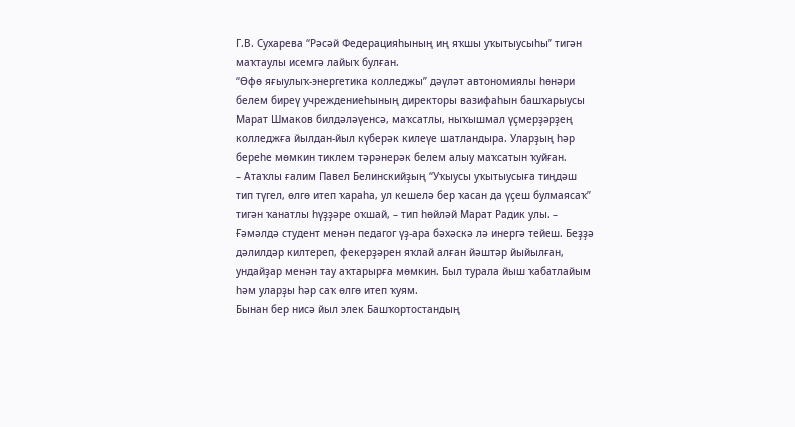Г.В. Сухарева “Рәсәй Федерацияһының иң яҡшы уҡытыусыһы” тигән маҡтаулы исемгә лайыҡ булған.
“Өфө яғыулыҡ-энергетика колледжы” дәүләт автономиялы һөнәри белем биреү учреждениеһының директоры вазифаһын башҡарыусы Марат Шмаков билдәләүенсә, маҡсатлы, ныҡышмал үҫмерҙәрҙең колледжға йылдан-йыл күберәк килеүе шатландыра. Уларҙың һәр береһе мөмкин тиклем тәрәнерәк белем алыу маҡсатын ҡуйған.
– Атаҡлы ғалим Павел Белинскийҙың “Уҡыусы уҡытыусыға тиңдәш тип түгел, өлгө итеп ҡараһа, ул кешелә бер ҡасан да үҫеш булмаясаҡ” тигән ҡанатлы һүҙҙәре оҡшай, – тип һөйләй Марат Радик улы. – Ғәмәлдә студент менән педагог үҙ-ара бәхәскә лә инергә тейеш. Беҙҙә дәлилдәр килтереп, фекерҙәрен яҡлай алған йәштәр йыйылған, ундайҙар менән тау аҡтарырға мөмкин. Был турала йыш ҡабатлайым һәм уларҙы һәр саҡ өлгө итеп ҡуям.
Бынан бер нисә йыл элек Башҡортостандың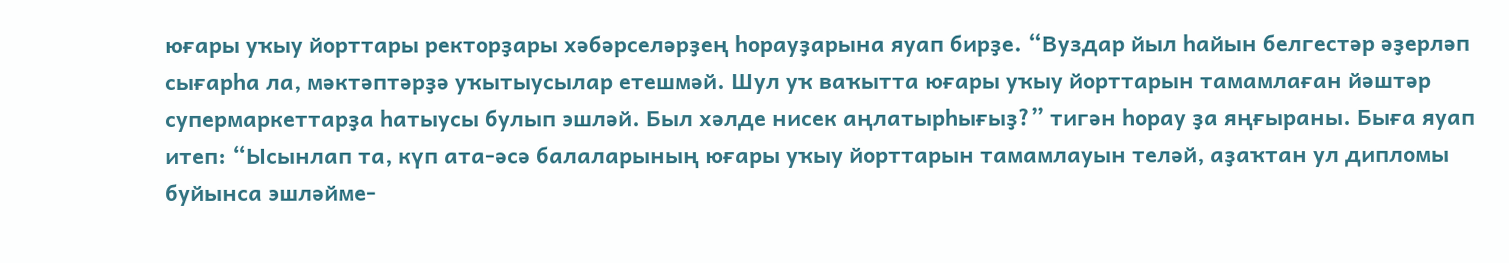юғары уҡыу йорттары ректорҙары хәбәрселәрҙең һорауҙарына яуап бирҙе. “Вуздар йыл һайын белгестәр әҙерләп сығарһа ла, мәктәптәрҙә уҡытыусылар етешмәй. Шул уҡ ваҡытта юғары уҡыу йорттарын тамамлаған йәштәр супермаркеттарҙа һатыусы булып эшләй. Был хәлде нисек аңлатырһығыҙ?” тигән һорау ҙа яңғыраны. Быға яуап итеп: “Ысынлап та, күп ата-әсә балаларының юғары уҡыу йорттарын тамамлауын теләй, аҙаҡтан ул дипломы буйынса эшләйме-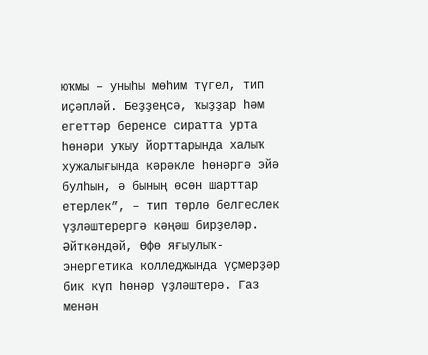юҡмы – уныһы мөһим түгел, тип иҫәпләй. Беҙҙеңсә, ҡыҙҙар һәм егеттәр беренсе сиратта урта һөнәри уҡыу йорттарында халыҡ хужалығында кәрәкле һөнәргә эйә булһын, ә бының өсөн шарттар етерлек”, – тип төрлө белгеслек үҙләштерергә кәңәш бирҙеләр.
Әйткәндәй, Өфө яғыулыҡ-энергетика колледжында үҫмерҙәр бик күп һөнәр үҙләштерә. Газ менән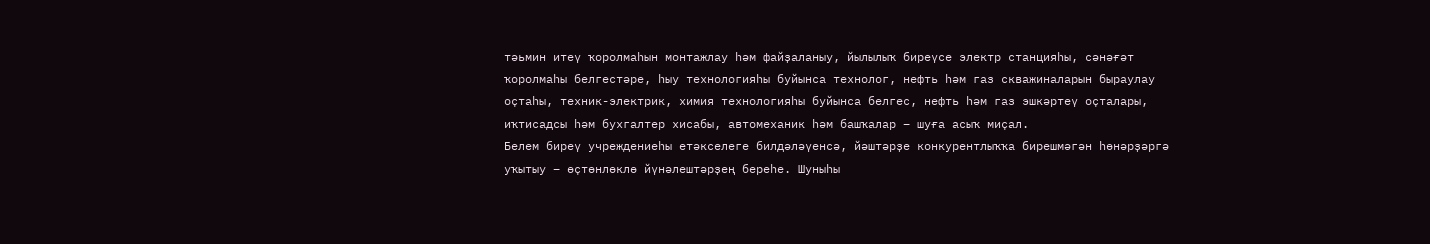тәьмин итеү ҡоролмаһын монтажлау һәм файҙаланыу, йылылыҡ биреүсе электр станцияһы, сәнәғәт ҡоролмаһы белгестәре, һыу технологияһы буйынса технолог, нефть һәм газ скважиналарын быраулау оҫтаһы, техник-электрик, химия технологияһы буйынса белгес, нефть һәм газ эшкәртеү оҫталары, иҡтисадсы һәм бухгалтер хисабы, автомеханик һәм башҡалар – шуға асыҡ миҫал.
Белем биреү учреждениеһы етәкселеге билдәләүенсә, йәштәрҙе конкурентлыҡҡа бирешмәгән һөнәрҙәргә уҡытыу – өҫтөнлөклө йүнәлештәрҙең береһе. Шуныһы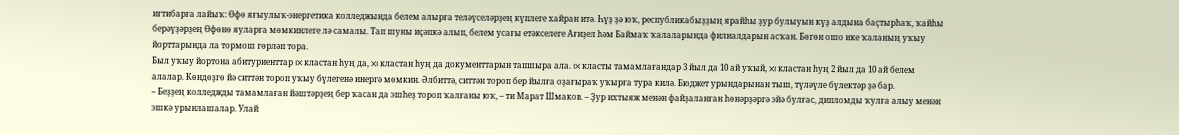иғтибарға лайыҡ: Өфө яғыулыҡ-энергетика колледжында белем алырға теләүселәрҙең күплеге хайран итә. Һүҙ ҙә юҡ, республикабыҙҙың ярайһы ҙур булыуын күҙ алдына баҫтырһаҡ, ҡайһы берәүҙәрҙең Өфөнө яуларға мөмкинлеге лә самалы. Тап шуны иҫәпкә алып, белем усағы етәкселеге Ағиҙел һәм Баймаҡ ҡалаларында филиалдарын асҡан. Бөгөн ошо ике ҡаланың уҡыу йорттарында ла тормош гөрләп тора.
Был уҡыу йортона абитуриенттар IX кластан һуң да, XI кластан һуң да документтарын тапшыра ала. IX класты тамамлағандар 3 йыл да 10 ай уҡый, XI кластан һуң 2 йыл да 10 ай белем алалар. Көндөҙгө йә ситтән тороп уҡыу бүлегенә инергә мөмкин. Әлбиттә, ситтән тороп бер йылға оҙағыраҡ уҡырға тура килә. Бюджет урындарынан тыш, түләүле бүлектәр ҙә бар.
– Беҙҙең колледжды тамамлаған йәштәрҙең бер ҡасан да эшһеҙ тороп ҡалғаны юҡ, – ти Марат Шмаков. – Ҙур ихтыяж менән файҙаланған һөнәрҙәргә эйә булғас, дипломды ҡулға алыу менән эшкә урынлашалар. Улай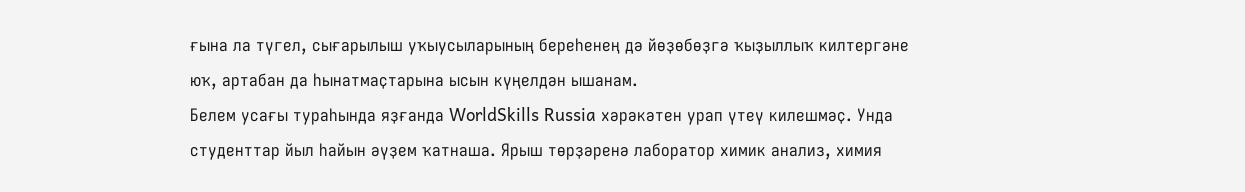ғына ла түгел, сығарылыш уҡыусыларының береһенең дә йөҙөбөҙгә ҡыҙыллыҡ килтергәне юҡ, артабан да һынатмаҫтарына ысын күңелдән ышанам.
Белем усағы тураһында яҙғанда WorldSkills Russia хәрәкәтен урап үтеү килешмәҫ. Унда студенттар йыл һайын әүҙем ҡатнаша. Ярыш төрҙәренә лаборатор химик анализ, химия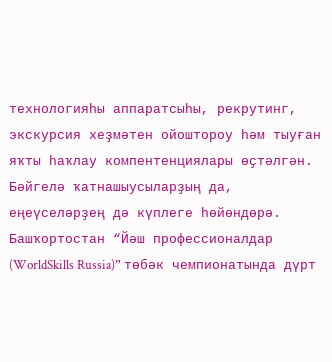технологияһы аппаратсыһы, рекрутинг, экскурсия хеҙмәтен ойоштороу һәм тыуған яҡты һаҡлау компентенциялары өҫтәлгән. Бәйгелә ҡатнашыусыларҙың да, еңеүселәрҙең дә күплеге һөйөндөрә.
Башҡортостан “Йәш профессионалдар (WorldSkills Russia)” төбәк чемпионатында дүрт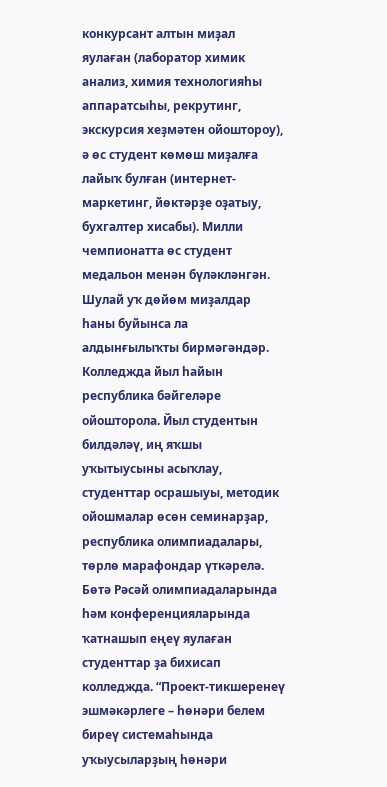конкурсант алтын миҙал яулаған (лаборатор химик анализ, химия технологияһы аппаратсыһы, рекрутинг, экскурсия хеҙмәтен ойоштороу), ә өс студент көмөш миҙалға лайыҡ булған (интернет-маркетинг, йөктәрҙе оҙатыу, бухгалтер хисабы). Милли чемпионатта өс студент медальон менән бүләкләнгән. Шулай уҡ дөйөм миҙалдар һаны буйынса ла алдынғылыҡты бирмәгәндәр.
Колледжда йыл һайын республика бәйгеләре ойошторола. Йыл студентын билдәләү, иң яҡшы уҡытыусыны асыҡлау, студенттар осрашыуы, методик ойошмалар өсөн семинарҙар, республика олимпиадалары, төрлө марафондар үткәрелә.
Бөтә Рәсәй олимпиадаларында һәм конференцияларында ҡатнашып еңеү яулаған студенттар ҙа бихисап колледжда. “Проект-тикшеренеү эшмәкәрлеге – һөнәри белем биреү системаһында уҡыусыларҙың һөнәри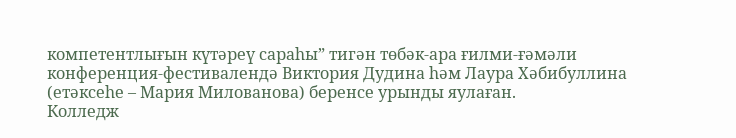компетентлығын күтәреү сараһы” тигән төбәк-ара ғилми-ғәмәли конференция-фестивалендә Виктория Дудина һәм Лаура Хәбибуллина (етәксеһе – Мария Милованова) беренсе урынды яулаған.
Колледж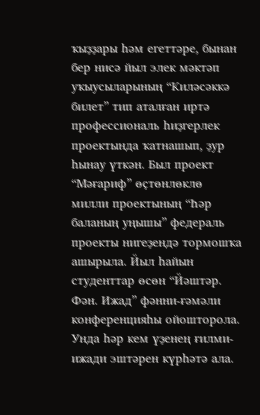ҡыҙҙары һәм егеттәре, бынан бер нисә йыл элек мәктәп уҡыусыларының “Киләсәккә билет” тип аталған иртә профессиональ һиҙгерлек проектында ҡатнашып, ҙур һынау үткән. Был проект “Мәғариф” өҫтөнлөклө милли проектының “Һәр баланың уңышы” федераль проекты нигеҙендә тормошҡа ашырыла. Йыл һайын студенттар өсөн “Йәштәр. Фән. Ижад” фәнни-ғәмәли конференцияһы ойошторола. Унда һәр кем үҙенең ғилми-ижади эштәрен күрһәтә ала.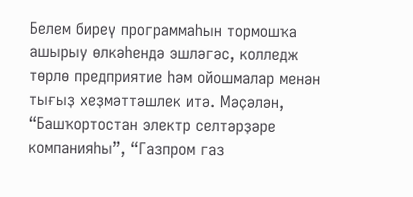Белем биреү программаһын тормошҡа ашырыу өлкәһендә эшләгәс, колледж төрлө предприятие һәм ойошмалар менән тығыҙ хеҙмәттәшлек итә. Мәҫәлән, “Башҡортостан электр селтәрҙәре компанияһы”, “Газпром газ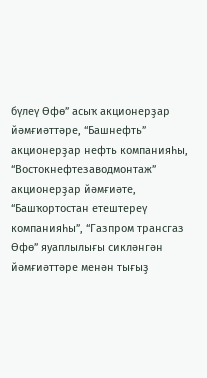бүлеү Өфө” асыҡ акционерҙар йәмғиәттәре, “Башнефть” акционерҙар нефть компанияһы, “Востокнефтезаводмонтаж” акционерҙар йәмғиәте, “Башҡортостан етештереү компанияһы”, “Газпром трансгаз Өфө” яуаплылығы сикләнгән йәмғиәттәре менән тығыҙ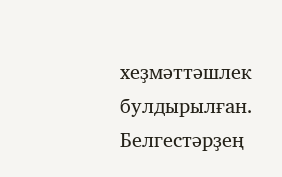хеҙмәттәшлек булдырылған.
Белгестәрҙең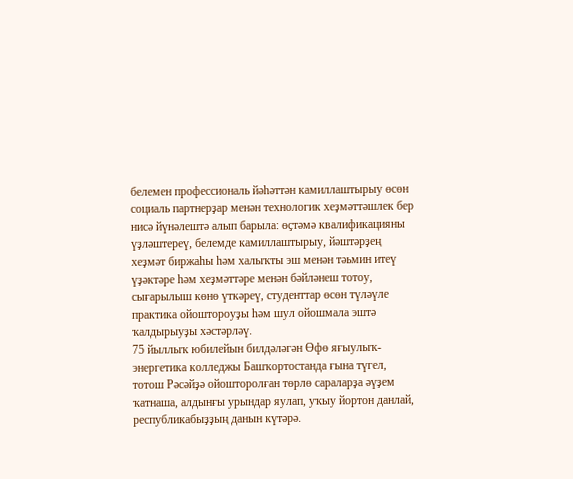белемен профессиональ йәһәттән камиллаштырыу өсөн социаль партнерҙар менән технологик хеҙмәттәшлек бер нисә йүнәлештә алып барыла: өҫтәмә квалификацияны үҙләштереү, белемде камиллаштырыу, йәштәрҙең хеҙмәт биржаһы һәм халыҡты эш менән тәьмин итеү үҙәктәре һәм хеҙмәттәре менән бәйләнеш тотоу, сығарылыш көнө үткәреү, студенттар өсөн түләүле практика ойоштороуҙы һәм шул ойошмала эштә ҡалдырыуҙы хәстәрләү.
75 йыллыҡ юбилейын билдәләгән Өфө яғыулыҡ-энергетика колледжы Башҡортостанда ғына түгел, тотош Рәсәйҙә ойошторолған төрлө сараларҙа әүҙем ҡатнаша, алдынғы урындар яулап, уҡыу йортон данлай, республикабыҙҙың данын күтәрә.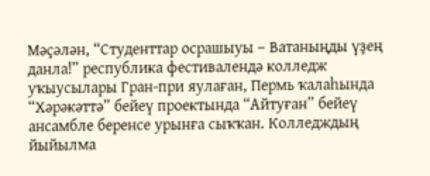Мәҫәлән, “Студенттар осрашыуы – Ватаныңды үҙең данла!” республика фестивалендә колледж уҡыусылары Гран-при яулаған, Пермь ҡалаһында “Хәрәкәттә” бейеү проектында “Айтуған” бейеү ансамбле беренсе урынға сыҡҡан. Колледждың йыйылма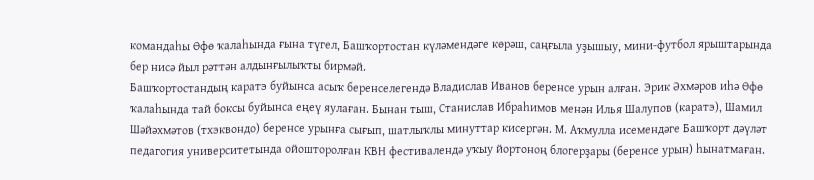командаһы Өфө ҡалаһында ғына түгел, Башҡортостан күләмендәге көрәш, саңғыла уҙышыу, мини-футбол ярыштарында бер нисә йыл рәттән алдынғылыҡты бирмәй.
Башҡортостандың каратэ буйынса асыҡ беренселегендә Владислав Иванов беренсе урын алған. Эрик Әхмәров иһә Өфө ҡалаһында тай боксы буйынса еңеү яулаған. Бынан тыш, Станислав Ибраһимов менән Илья Шалупов (каратэ), Шамил Шәйәхмәтов (тхэквондо) беренсе урынға сығып, шатлыҡлы минуттар кисергән. М. Аҡмулла исемендәге Башҡорт дәүләт педагогия университетында ойошторолған КВН фестивалендә уҡыу йортоноң блогерҙары (беренсе урын) һынатмаған.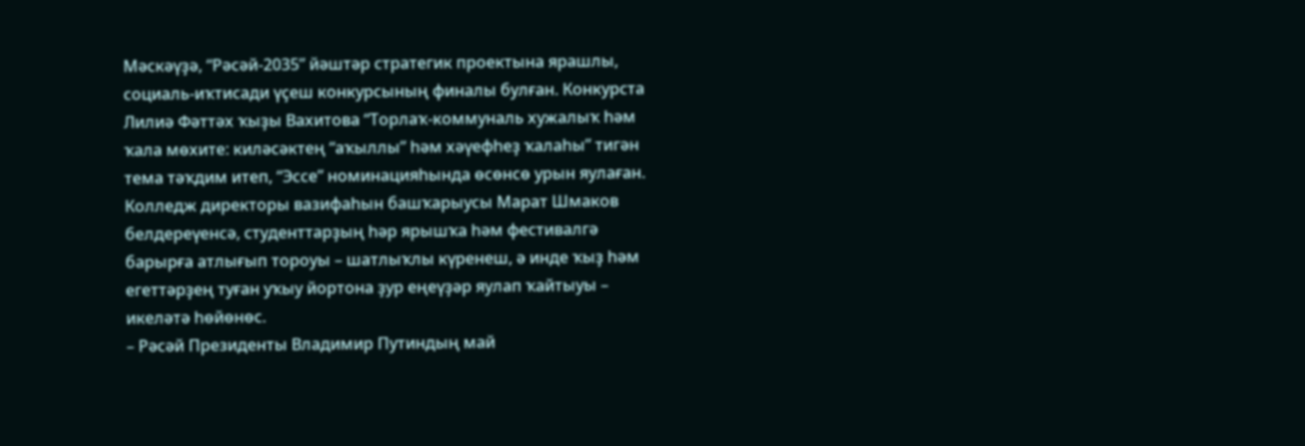Мәскәүҙә, “Рәсәй-2035” йәштәр стратегик проектына ярашлы, социаль-иҡтисади үҫеш конкурсының финалы булған. Конкурста Лилиә Фәттәх ҡыҙы Вахитова “Торлаҡ-коммуналь хужалыҡ һәм ҡала мөхите: киләсәктең “аҡыллы” һәм хәүефһеҙ ҡалаһы” тигән тема тәҡдим итеп, “Эссе” номинацияһында өсөнсө урын яулаған.
Колледж директоры вазифаһын башҡарыусы Марат Шмаков белдереүенсә, студенттарҙың һәр ярышҡа һәм фестивалгә барырға атлығып тороуы – шатлыҡлы күренеш, ә инде ҡыҙ һәм егеттәрҙең туған уҡыу йортона ҙур еңеүҙәр яулап ҡайтыуы – икеләтә һөйөнөс.
– Рәсәй Президенты Владимир Путиндың май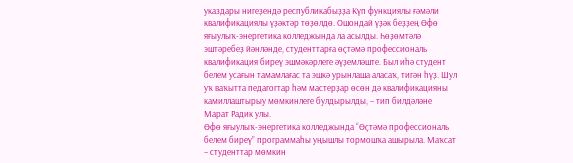указдары нигеҙендә республикабыҙҙа Күп функциялы ғәмәли квалификациялы үҙәктәр төҙөлдө. Ошондай үҙәк беҙҙең Өфө яғыулыҡ-энергетика колледжында ла асылды. Һөҙөмтәлә эштәребеҙ йәнләнде, студенттарға өҫтәмә профессиональ квалификация биреү эшмәкәрлеге әүҙемләште. Был иһә студент белем усағын тамамлағас та эшкә урынлаша аласаҡ, тигән һүҙ. Шул уҡ ваҡытта педагогтар һәм мастерҙар өсөн дә квалификацияны камиллаштырыу мөмкинлеге булдырылды, – тип билдәләне Марат Радик улы.
Өфө яғыулыҡ-энергетика колледжында “Өҫтәмә профессиональ белем биреү” программаһы уңышлы тормошҡа ашырыла. Маҡсат – студенттар мөмкин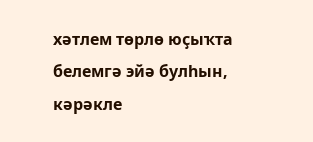хәтлем төрлө юҫыҡта белемгә эйә булһын, кәрәкле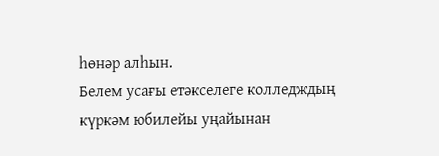һөнәр алһын.
Белем усағы етәкселеге колледждың күркәм юбилейы уңайынан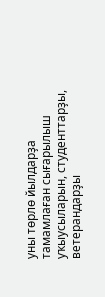уны төрлө йылдарҙа тамамлаған сығарылыш уҡыусыларын, студенттарҙы, ветерандарҙы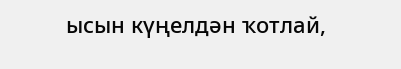ысын күңелдән ҡотлай,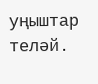уңыштар теләй.